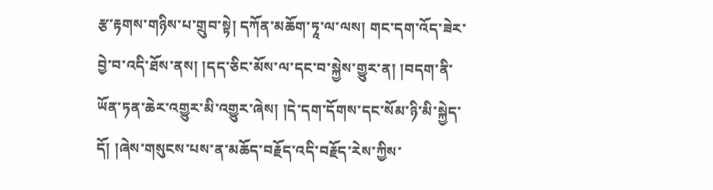རྩ་རྟགས་གཉིས་པ་གྲུབ་སྟེ། དཀོན་མཆོག་ཏཱ་ལ་ལས། གང་དག་འོད་ཟེར་བྱེ་བ་འདི་ཐོས་ནས། །དད་ཅིང་མོས་ལ་དང་བ་སྐྱེས་གྱུར་ན། །བདག་ནི་ཡོན་ཏན་ཆེར་འགྱུར་མི་འགྱུར་ཞེས། །དེ་དག་དོགས་དང་སོམ་ཉི་མི་སྐྱེད་དོ། །ཞེས་གསུངས་པས་ན་མཆོད་བརྗོད་འདི་བརྗོད་རེས་ཀྱིས་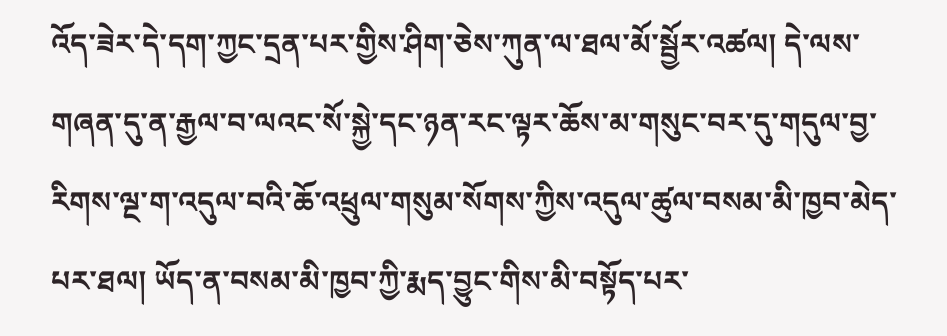འོད་ཟེར་དེ་དག་ཀྱང་དྲན་པར་གྱིས་ཤིག་ཅེས་ཀུན་ལ་ཐལ་མོ་སྦྱོར་འཚལ། དེ་ལས་གཞན་དུ་ན་རྒྱལ་བ་ལའང་སོ་སྐྱེ་དང་ཉན་རང་ལྟར་ཆོས་མ་གསུང་བར་དུ་གདུལ་བྱ་རིགས་ལྔ་ག་འདུལ་བའི་ཆོ་འཕྲུལ་གསུམ་སོགས་ཀྱིས་འདུལ་ཚུལ་བསམ་མི་ཁྱབ་མེད་པར་ཐལ། ཡོད་ན་བསམ་མི་ཁྱབ་ཀྱི་རྨད་བྱུང་གིས་མི་བསྟོད་པར་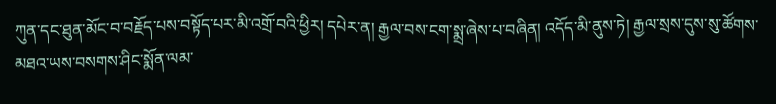ཀུན་དང་ཐུན་མོང་བ་བརྗོད་པས་བསྟོད་པར་མི་འགྲོ་བའི་ཕྱིར། དཔེར་ན། རྒྱལ་བས་ངག་སྨྲ་ཞེས་པ་བཞིན། འདོད་མི་ནུས་ཏེ། རྒྱལ་སྲས་དུས་སུ་ཚོགས་མཐའ་ཡས་བསགས་ཤིང་སྨོན་ལམ་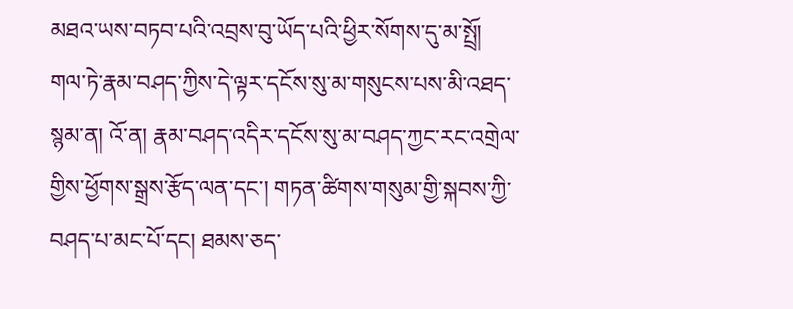མཐའ་ཡས་བཏབ་པའི་འབྲས་བུ་ཡོད་པའི་ཕྱིར་སོགས་དུ་མ་སྤྲོ། གལ་ཏེ་རྣམ་བཤད་ཀྱིས་དེ་ལྟར་དངོས་སུ་མ་གསུངས་པས་མི་འཐད་སྙམ་ན། འོ་ན། རྣམ་བཤད་འདིར་དངོས་སུ་མ་བཤད་ཀྱང་རང་འགྲེལ་གྱིས་ཕྱོགས་སྒྲས་རྩོད་ལན་དང་། གཏན་ཚིགས་གསུམ་གྱི་སྐབས་ཀྱི་བཤད་པ་མང་པོ་དང། ཐམས་ཅད་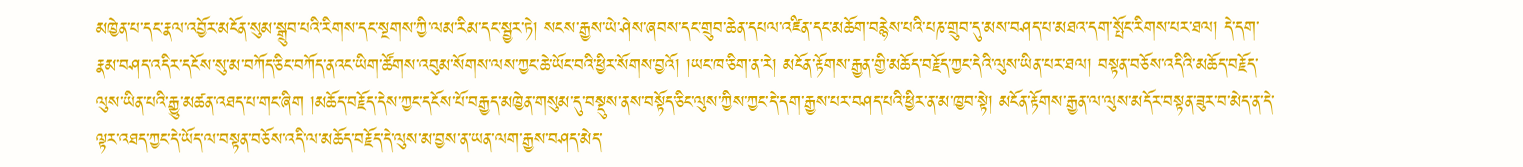མཁྱེན་པ་དང་རྣལ་འབྱོར་མངོན་སུམ་སྒྲུབ་པའི་རིགས་དང་སྔགས་ཀྱི་ལམ་རིམ་དང་སྦྱར་ཏེ། སངས་རྒྱས་ཡེ་ཤེས་ཞབས་དང་གྲུབ་ཆེན་དཔལ་འཛིན་དང་མཆོག་བརྙེས་པའི་པཎ་གྲུབ་དུ་མས་བཤད་པ་མཐའ་དག་སྤོང་རིགས་པར་ཐལ། དེ་དག་རྣམ་བཤད་འདིར་དངོས་སུ་མ་བཀོད་ཅིང་བཀོད་ནའང་ཡིག་ཚོགས་འབུམ་སོགས་ལས་ཀྱང་ཆེ་ཡོང་བའི་ཕྱིར་སོགས་བྱའོ། །ཡང་ཁ་ཅིག་ན་རེ། མངོན་རྟོགས་རྒྱན་གྱི་མཆོད་བརྗོད་ཀྱང་དེའི་ལུས་ཡིན་པར་ཐལ། བསྟན་བཅོས་འདིའི་མཆོད་བརྗོད་ལུས་ཡིན་པའི་རྒྱུ་མཚན་འཐད་པ་གང་ཞིག །མཆོད་བརྗོད་དེས་ཀྱང་དངོས་པོ་བརྒྱད་མཁྱེན་གསུམ་དུ་བསྡུས་ནས་བསྟོད་ཅིང་ལུས་ཀྱིས་ཀྱང་དེ་དག་རྒྱས་པར་བཤད་པའི་ཕྱིར་ན་མ་ཁྱབ་སྟེ། མངོན་རྟོགས་རྒྱན་ལ་ལུས་མདོར་བསྟན་ཟུར་བ་མེད་ན་དེ་ལྟར་འཐད་ཀྱང་དེ་ཡོད་ལ་བསྟན་བཅོས་འདི་ལ་མཆོད་བརྗོད་དེ་ལུས་མ་བྱས་ན་ཡན་ལག་རྒྱས་བཤད་མེད་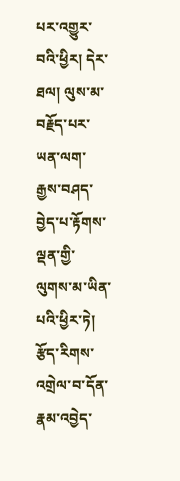པར་འགྱུར་བའི་ཕྱིར། དེར་ཐལ། ལུས་མ་བརྗོད་པར་ཡན་ལག་རྒྱས་བཤད་བྱེད་པ་རྟོགས་ལྡན་གྱི་ལུགས་མ་ཡིན་པའི་ཕྱིར་ཏེ། རྩོད་རིགས་འགྲེལ་བ་དོན་རྣམ་འབྱེད་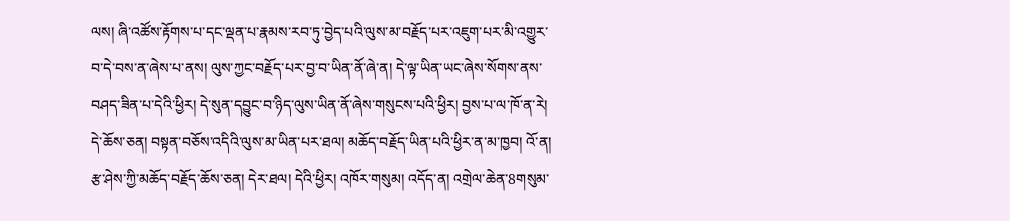ལས། ཞི་འཚོས་རྟོགས་པ་དང་ལྡན་པ་རྣམས་རབ་ཏུ་བྱེད་པའི་ལུས་མ་བརྗོད་པར་འཇུག་པར་མི་འགྱུར་བ་དེ་བས་ན་ཞེས་པ་ནས། ལུས་ཀྱང་བརྗོད་པར་བྱ་བ་ཡིན་ནོ་ཞེ་ན། དེ་ལྟ་ཡིན་ཡང་ཞེས་སོགས་ནས་བཤད་ཟིན་པ་དེའི་ཕྱིར། དེ་སུན་དབྱུང་བ་ཉིད་ལུས་ཡིན་ནོ་ཞེས་གསུངས་པའི་ཕྱིར། བྱས་པ་ལ་ཁོ་ན་རེ། དེ་ཆོས་ཅན། བསྟན་བཅོས་འདིའི་ལུས་མ་ཡིན་པར་ཐལ། མཆོད་བརྗོད་ཡིན་པའི་ཕྱིར་ན་མ་ཁྱབ། འོ་ན། རྩ་ཤེས་ཀྱི་མཆོད་བརྗོད་ཆོས་ཅན། དེར་ཐལ། དེའི་ཕྱིར། འཁོར་གསུམ། འདོད་ན། འགྲེལ་ཆེན་8གསུམ་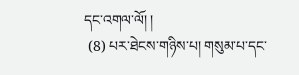དང་འགལ་ལོ། །
 (8) པར་ཐེངས་གཉིས་པ། གསུམ་པ་དང་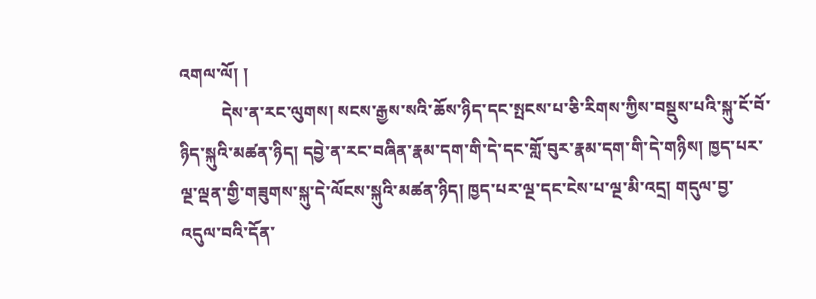འགལ་ལོ། །
          དེས་ན་རང་ལུགས། སངས་རྒྱས་སའི་ཆོས་ཉིད་དང་སྤངས་པ་ཅི་རིགས་ཀྱིས་བསྡུས་པའི་སྐུ་ངོ་བོ་ཉིད་སྐུའི་མཚན་ཉིད། དབྱེ་ན་རང་བཞིན་རྣམ་དག་གི་དེ་དང་གློ་བུར་རྣམ་དག་གི་དེ་གཉིས། ཁྱད་པར་ལྔ་ལྡན་གྱི་གཟུགས་སྐུ་དེ་ལོངས་སྐུའི་མཚན་ཉིད། ཁྱད་པར་ལྔ་དང་ངེས་པ་ལྔ་མི་འདྲ། གདུལ་བྱ་འདུལ་བའི་དོན་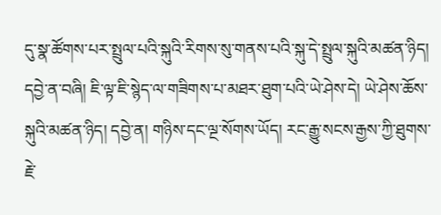དུ་སྣ་ཚོགས་པར་སྤྲུལ་པའི་སྐུའི་རིགས་སུ་གནས་པའི་སྐུ་དེ་སྤྲུལ་སྐུའི་མཚན་ཉིད། དབྱེ་ན་བཞི། ཇི་ལྟ་ཇི་སྙེད་ལ་གཟིགས་པ་མཐར་ཐུག་པའི་ཡེ་ཤེས་དེ། ཡེ་ཤེས་ཆོས་སྐུའི་མཚན་ཉིད། དབྱེ་ན། གཉིས་དང་ལྔ་སོགས་ཡོད། རང་རྒྱུ་སངས་རྒྱས་ཀྱི་ཐུགས་རྗེ་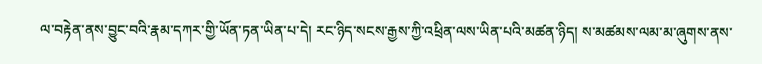ལ་བརྟེན་ནས་བྱུང་བའི་རྣམ་དཀར་གྱི་ཡོན་ཏན་ཡིན་པ་དེ། རང་ཉིད་སངས་རྒྱས་ཀྱི་འཕྲིན་ལས་ཡིན་པའི་མཚན་ཉིད། ས་མཚམས་ལམ་མ་ཞུགས་ནས་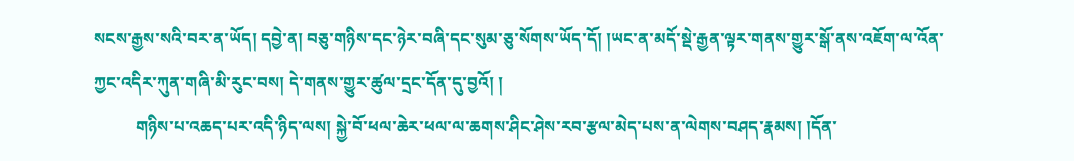སངས་རྒྱས་སའི་བར་ན་ཡོད། དབྱེ་ན། བཅུ་གཉིས་དང་ཉེར་བཞི་དང་སུམ་ཅུ་སོགས་ཡོད་དོ། །ཡང་ན་མདོ་སྡེ་རྒྱན་ལྟར་གནས་གྱུར་སྒོ་ནས་འཇོག་ལ་འོན་ཀྱང་འདིར་ཀུན་གཞི་མི་རུང་བས། དེ་གནས་གྱུར་ཚུལ་དྲང་དོན་དུ་བྱའོ། །
          གཉིས་པ་འཆད་པར་འདི་ཉིད་ལས། སྐྱེ་བོ་ཕལ་ཆེར་ཕལ་ལ་ཆགས་ཤིང་ཤེས་རབ་རྩལ་མེད་པས་ན་ལེགས་བཤད་རྣམས། །དོན་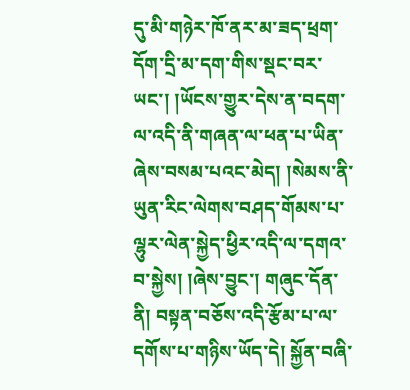དུ་མི་གཉེར་ཁོ་ནར་མ་ཟད་ཕྲག་དོག་དྲི་མ་དག་གིས་སྡང་བར་ཡང་། །ཡོངས་གྱུར་དེས་ན་བདག་ལ་འདི་ནི་གཞན་ལ་ཕན་པ་ཡིན་ཞེས་བསམ་པའང་མེད། །སེམས་ནི་ཡུན་རིང་ལེགས་བཤད་གོམས་པ་ལྷུར་ལེན་སྐྱེད་ཕྱིར་འདི་ལ་དགའ་བ་སྐྱེས། །ཞེས་བྱུང་། གཞུང་དོན་ནི། བསྟན་བཅོས་འདི་རྩོམ་པ་ལ་དགོས་པ་གཉིས་ཡོད་དེ། སྐྱོན་བཞི་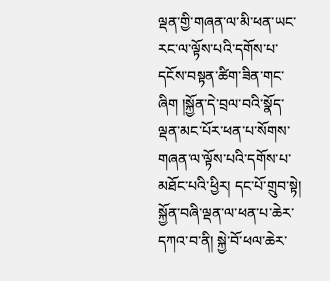ལྡན་གྱི་གཞན་ལ་མི་ཕན་ཡང་རང་ལ་ལྟོས་པའི་དགོས་པ་དངོས་བསྟན་ཚིག་ཟིན་གང་ཞིག །སྐྱོན་དེ་བྲལ་བའི་སྣོད་ལྡན་མང་པོར་ཕན་པ་སོགས་གཞན་ལ་ལྟོས་པའི་དགོས་པ་མཐོང་པའི་ཕྱིར། དང་པོ་གྲུབ་སྟེ། སྐྱོན་བཞི་ལྡན་ལ་ཕན་པ་ཆེར་དཀའ་བ་ནི། སྐྱེ་བོ་ཕལ་ཆེར་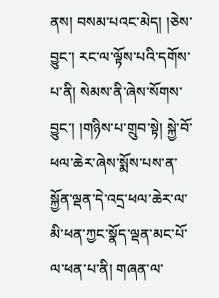ནས། བསམ་པའང་མེད། །ཅེས་བྱུང་། རང་ལ་ལྟོས་པའི་དགོས་པ་ནི། སེམས་ནི་ཞེས་སོགས་བྱུང་། །གཉིས་པ་གྲུབ་སྟེ། སྐྱེ་བོ་ཕལ་ཆེར་ཞེས་སྨོས་པས་ན་སྐྱོན་ལྡན་དེ་འདྲ་ཕལ་ཆེར་ལ་མི་ཕན་ཀྱང་སྣོད་ལྡན་མང་པོ་ལ་ཕན་པ་ནི། གཞན་ལ་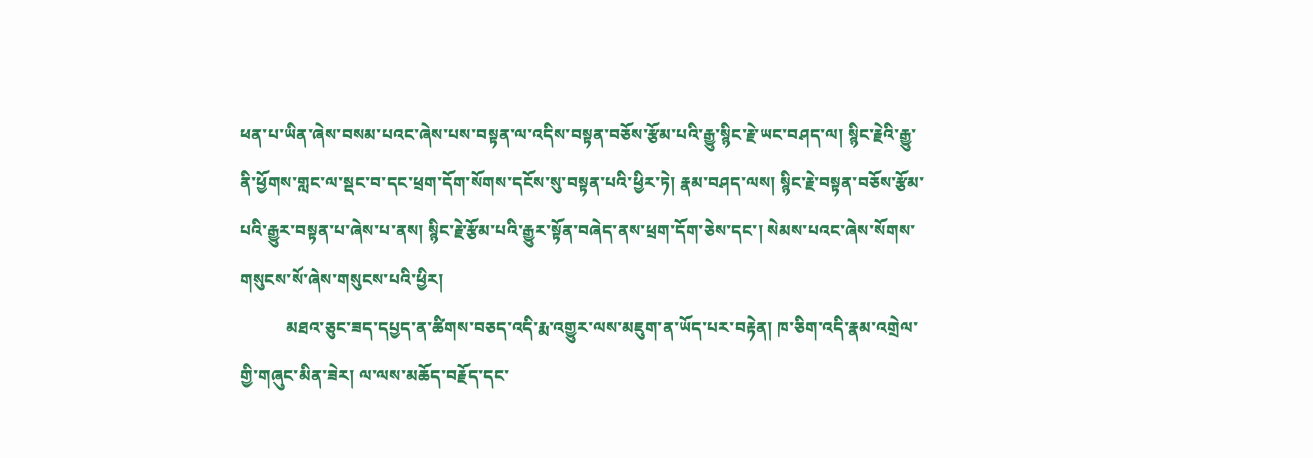ཕན་པ་ཡིན་ཞེས་བསམ་པའང་ཞེས་པས་བསྟན་ལ་འདིས་བསྟན་བཅོས་རྩོམ་པའི་རྒྱུ་སྙིང་རྗེ་ཡང་བཤད་ལ། སྙིང་རྗེའི་རྒྱུ་ནི་ཕྱོགས་གླང་ལ་སྡང་བ་དང་ཕྲག་དོག་སོགས་དངོས་སུ་བསྟན་པའི་ཕྱིར་ཏེ། རྣམ་བཤད་ལས། སྙིང་རྗེ་བསྟན་བཅོས་རྩོམ་པའི་རྒྱུར་བསྟན་པ་ཞེས་པ་ནས། སྙིང་རྗེ་རྩོམ་པའི་རྒྱུར་སྟོན་བཞེད་ནས་ཕྲག་དོག་ཅེས་དང་། སེམས་པའང་ཞེས་སོགས་གསུངས་སོ་ཞེས་གསུངས་པའི་ཕྱིར།
           མཐའ་ཅུང་ཟད་དཔྱད་ན་ཚིགས་བཅད་འདི་རྨ་འགྱུར་ལས་མཇུག་ན་ཡོད་པར་བརྟེན། ཁ་ཅིག་འདི་རྣམ་འགྲེལ་གྱི་གཞུང་མིན་ཟེར། ལ་ལས་མཆོད་བརྗོད་དང་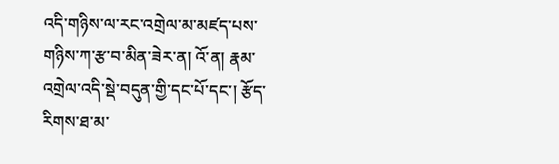འདི་གཉིས་ལ་རང་འགྲེལ་མ་མཛད་པས་གཉིས་ཀ་རྩ་བ་མིན་ཟེར་ན། འོ་ན། རྣམ་འགྲེལ་འདི་སྡེ་བདུན་གྱི་དང་པོ་དང་། རྩོད་རིགས་ཐ་མ་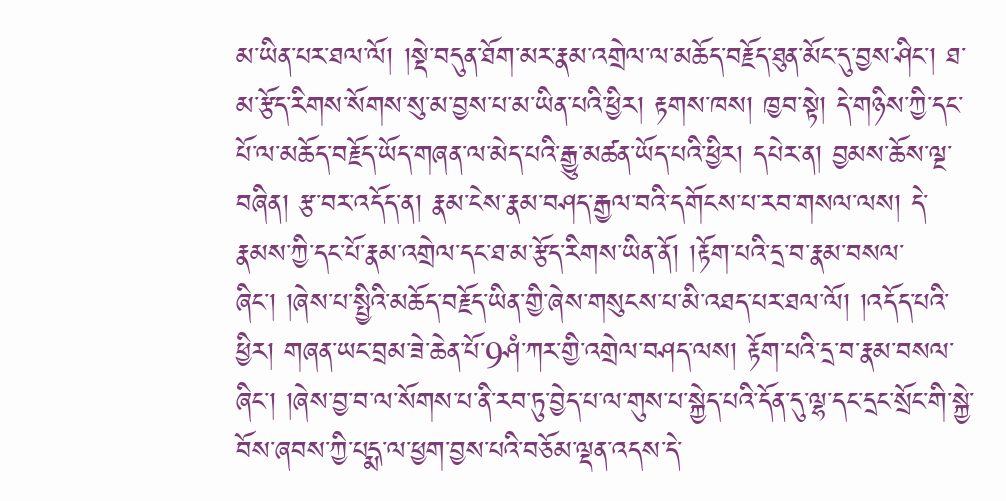མ་ཡིན་པར་ཐལ་ལོ། །སྡེ་བདུན་ཐོག་མར་རྣམ་འགྲེལ་ལ་མཆོད་བརྗོད་ཐུན་མོང་དུ་བྱས་ཤིང་། ཐ་མ་རྩོད་རིགས་སོགས་སུ་མ་བྱས་པ་མ་ཡིན་པའི་ཕྱིར། རྟགས་ཁས། ཁྱབ་སྟེ། དེ་གཉིས་ཀྱི་དང་པོ་ལ་མཆོད་བརྗོད་ཡོད་གཞན་ལ་མེད་པའི་རྒྱུ་མཚན་ཡོད་པའི་ཕྱིར། དཔེར་ན། བྱམས་ཆོས་ལྔ་བཞིན། རྩ་བར་འདོད་ན། རྣམ་ངེས་རྣམ་བཤད་རྒྱལ་བའི་དགོངས་པ་རབ་གསལ་ལས། དེ་རྣམས་ཀྱི་དང་པོ་རྣམ་འགྲེལ་དང་ཐ་མ་རྩོད་རིགས་ཡིན་ནོ། །རྟོག་པའི་དྲ་བ་རྣམ་བསལ་ཞིང་། །ཞེས་པ་སྤྱིའི་མཆོད་བརྗོད་ཡིན་གྱི་ཞེས་གསུངས་པ་མི་འཐད་པར་ཐལ་ལོ། །འདོད་པའི་ཕྱིར། གཞན་ཡང་བྲམ་ཟེ་ཆེན་པོ་9ཤཾ་ཀར་གྱི་འགྲེལ་བཤད་ལས། རྟོག་པའི་དྲ་བ་རྣམ་བསལ་ཞིང་། །ཞེས་བྱ་བ་ལ་སོགས་པ་ནི་རབ་ཏུ་བྱེད་པ་ལ་གུས་པ་སྐྱེད་པའི་དོན་དུ་ལྷ་དང་དྲང་སྲོང་གི་སྐྱེ་བོས་ཞབས་ཀྱི་པདྨ་ལ་ཕྱག་བྱས་པའི་བཅོམ་ལྡན་འདས་དེ་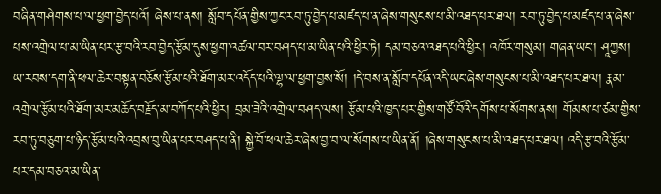བཞིན་གཤེགས་པ་ལ་ཕྱག་བྱེད་པའོ། ཞེས་པ་ནས། སློབ་དཔོན་གྱིས་ཀྱང་རབ་ཏུ་བྱེད་པ་མཛད་པ་ན་ཞེས་གསུངས་པ་མི་འཐད་པར་ཐལ། རབ་ཏུ་བྱེད་པ་མཛད་པ་ན་ཞེས་པས་འགྲེལ་པ་མ་ཡིན་པར་རྩ་བའི་རབ་བྱེད་རྩོམ་དུས་ཕྱག་འཚལ་བར་བཤད་པ་མ་ཡིན་པའི་ཕྱིར་ཏེ། དམ་བཅའ་འཐད་པའི་ཕྱིར། འཁོར་གསུམ། གཞན་ཡང་། ཤཱཀྱས། ཡ་རབས་དག་ནི་ཕལ་ཆེར་བསྟན་བཅོས་རྩོམ་པའི་ཐོག་མར་འདོད་པའི་ལྷ་ལ་ཕྱག་བྱས་སོ། །དེ་བས་ན་སློབ་དཔོན་འདི་ཡང་ཞེས་གསུངས་པ་མི་འཐད་པར་ཐལ། རྣམ་འགྲེལ་རྩོམ་པའི་ཐོག་མར་མཆོད་བརྗོད་མ་བཀོད་པའི་ཕྱིར། བྲམ་ཟེའི་འགྲེལ་བཤད་ལས། རྩོམ་པའི་ཁྱད་པར་གྱིས་གཙོ་བོའི་དགོས་པ་སོགས་ནས། གོམས་པ་ཙམ་གྱིས་རབ་ཏུ་བཅུག་པ་ཉིད་རྩོམ་པའི་འབྲས་བུ་ཡིན་པར་བཤད་པ་ནི། སྐྱེ་བོ་ཕལ་ཆེར་ཞེས་བྱ་བ་ལ་སོགས་པ་ཡིན་ནོ། །ཞེས་གསུངས་པ་མི་འཐད་པར་ཐལ། འདི་རྩ་བའི་རྩོམ་པར་དམ་བཅའ་མ་ཡིན་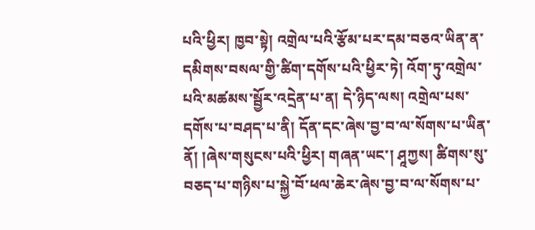པའི་ཕྱིར། ཁྱབ་སྟེ། འགྲེལ་པའི་རྩོམ་པར་དམ་བཅའ་ཡིན་ན་དམིགས་བསལ་གྱི་ཚིག་དགོས་པའི་ཕྱིར་ཏེ། འོག་ཏུ་འགྲེལ་པའི་མཚམས་སྦྱོར་འདྲེན་པ་ན། དེ་ཉིད་ལས། འགྲེལ་པས་དགོས་པ་བཤད་པ་ནི། དོན་དང་ཞེས་བྱ་བ་ལ་སོགས་པ་ཡིན་ནོ། །ཞེས་གསུངས་པའི་ཕྱིར། གཞན་ཡང་། ཤཱཀྱས། ཚིགས་སུ་བཅད་པ་གཉིས་པ་སྐྱེ་བོ་ཕལ་ཆེར་ཞེས་བྱ་བ་ལ་སོགས་པ་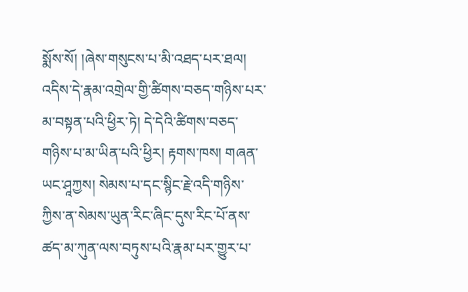སྨོས་སོ། །ཞེས་གསུངས་པ་མི་འཐད་པར་ཐལ། འདིས་དེ་རྣམ་འགྲེལ་གྱི་ཚིགས་བཅད་གཉིས་པར་མ་བསྟན་པའི་ཕྱིར་ཏེ། དེ་དེའི་ཚིགས་བཅད་གཉིས་པ་མ་ཡིན་པའི་ཕྱིར། རྟགས་ཁས། གཞན་ཡང་ཤཱཀྱས། སེམས་པ་དང་སྙིང་རྗེ་འདི་གཉིས་ཀྱིས་ན་སེམས་ཡུན་རིང་ཞིང་དུས་རིང་པོ་ནས་ཚད་མ་ཀུན་ལས་བཏུས་པའི་རྣམ་པར་གྱུར་པ་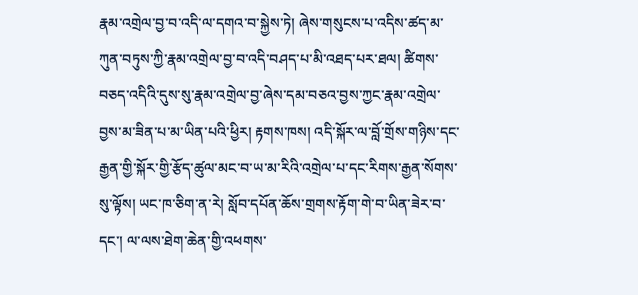རྣམ་འགྲེལ་བྱ་བ་འདི་ལ་དགའ་བ་སྐྱེས་ཏེ། ཞེས་གསུངས་པ་འདིས་ཚད་མ་ཀུན་བཏུས་ཀྱི་རྣམ་འགྲེལ་བྱ་བ་འདི་བཤད་པ་མི་འཐད་པར་ཐལ། ཚིགས་བཅད་འདིའི་དུས་སུ་རྣམ་འགྲེལ་བྱ་ཞེས་དམ་བཅའ་བྱས་ཀྱང་རྣམ་འགྲེལ་བྱས་མ་ཟིན་པ་མ་ཡིན་པའི་ཕྱིར། རྟགས་ཁས། འདི་སྐོར་ལ་བློ་གྲོས་གཉིས་དང་རྒྱན་གྱི་སྐོར་གྱི་རྩོད་ཚུལ་མང་བ་ཡ་མ་རིའི་འགྲེལ་པ་དང་རིགས་རྒྱན་སོགས་སུ་ལྟོས། ཡང་ཁ་ཅིག་ན་རེ། སློབ་དཔོན་ཆོས་གྲགས་རྟོག་གེ་བ་ཡིན་ཟེར་བ་དང་། ལ་ལས་ཐེག་ཆེན་གྱི་འཕགས་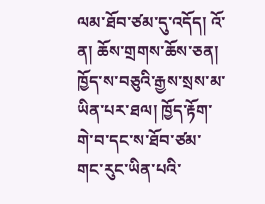ལམ་ཐོབ་ཙམ་དུ་འདོད། འོ་ན། ཆོས་གྲགས་ཆོས་ཅན། ཁྱོད་ས་བཅུའི་རྒྱས་སྲས་མ་ཡིན་པར་ཐལ། ཁྱོད་རྟོག་གེ་བ་དང་ས་ཐོབ་ཙམ་གང་རུང་ཡིན་པའི་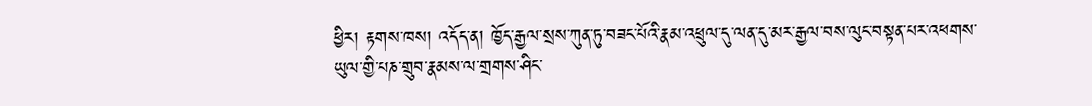ཕྱིར། རྟགས་ཁས། འདོད་ན། ཁྱོད་རྒྱལ་སྲས་ཀུན་ཏུ་བཟང་པོའི་རྣམ་འཕྲུལ་དུ་ལན་དུ་མར་རྒྱལ་བས་ལུང་བསྟན་པར་འཕགས་ཡུལ་གྱི་པཎ་གྲུབ་རྣམས་ལ་གྲགས་ཤིང་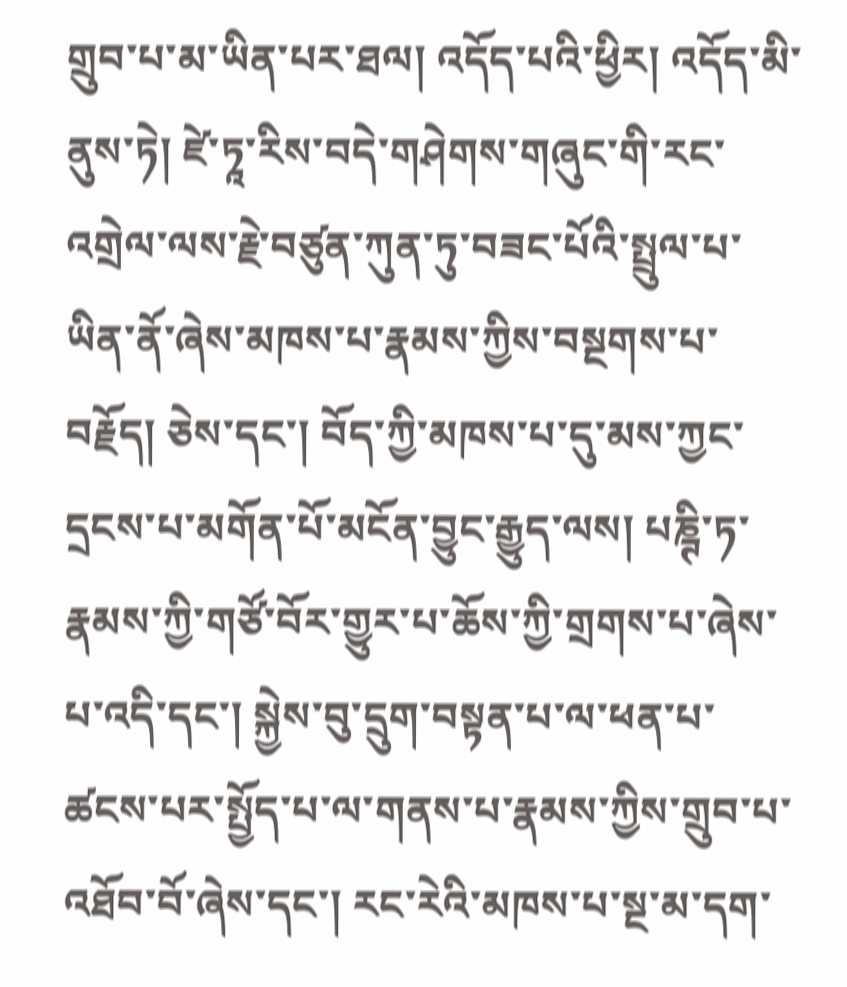གྲུབ་པ་མ་ཡིན་པར་ཐལ། འདོད་པའི་ཕྱིར། འདོད་མི་ནུས་ཏེ། ཛེ་ཏཱ་རིས་བདེ་གཤེགས་གཞུང་གི་རང་འགྲེལ་ལས་རྗེ་བཙུན་ཀུན་ཏུ་བཟང་པོའི་སྤྲུལ་པ་ཡིན་ནོ་ཞེས་མཁས་པ་རྣམས་ཀྱིས་བསྔགས་པ་བརྗོད། ཅེས་དང་། བོད་ཀྱི་མཁས་པ་དུ་མས་ཀྱང་དྲངས་པ་མགོན་པོ་མངོན་བྱུང་རྒྱུད་ལས། པཎྚི་ཏ་རྣམས་ཀྱི་གཙོ་བོར་གྱུར་པ་ཆོས་ཀྱི་གྲགས་པ་ཞེས་པ་འདི་དང་། སྐྱེས་བུ་དྲུག་བསྟན་པ་ལ་ཕན་པ་ཚངས་པར་སྤྱོད་པ་ལ་གནས་པ་རྣམས་ཀྱིས་གྲུབ་པ་འཐོབ་བོ་ཞེས་དང་། རང་རེའི་མཁས་པ་སྔ་མ་དག་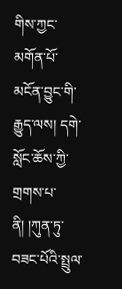གིས་ཀྱང་མགོན་པོ་མངོན་བྱུང་གི་རྒྱུད་ལས། དགེ་སློང་ཆོས་ཀྱི་གྲགས་པ་ནི། །ཀུན་ཏུ་བཟང་པོའི་སྤྲུལ་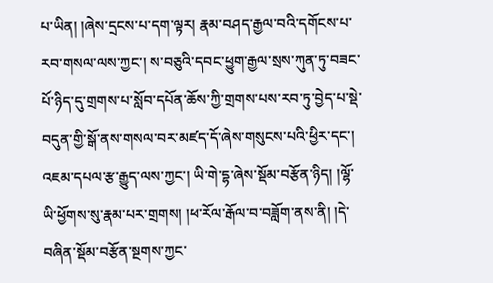པ་ཡིན། །ཞེས་དྲངས་པ་དག་ལྟར། རྣམ་བཤད་རྒྱལ་བའི་དགོངས་པ་རབ་གསལ་ལས་ཀྱང་། ས་བཅུའི་དབང་ཕྱུག་རྒྱལ་སྲས་ཀུན་ཏུ་བཟང་པོ་ཉིད་དུ་གྲགས་པ་སློབ་དཔོན་ཆོས་ཀྱི་གྲགས་པས་རབ་ཏུ་བྱེད་པ་སྡེ་བདུན་གྱི་སྒོ་ནས་གསལ་བར་མཛད་དོ་ཞེས་གསུངས་པའི་ཕྱིར་དང་། འཇམ་དཔལ་རྩ་རྒྱུད་ལས་ཀྱང་། ཡི་གེ་དྷ་ཞེས་སྡོམ་བརྩོན་ཉིད། །ལྷོ་ཡི་ཕྱོགས་སུ་རྣམ་པར་གྲགས། །ཕ་རོལ་རྒོལ་བ་བཟློག་ནས་ནི། །དེ་བཞིན་སྡོམ་བརྩོན་སྔགས་ཀྱང་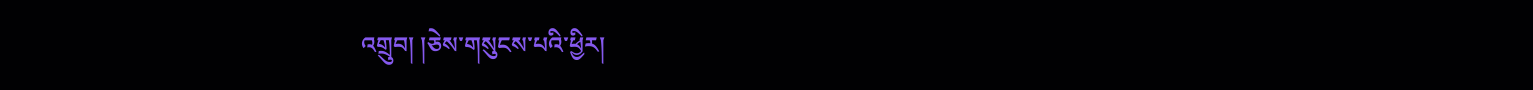འགྲུབ། །ཅེས་གསུངས་པའི་ཕྱིར།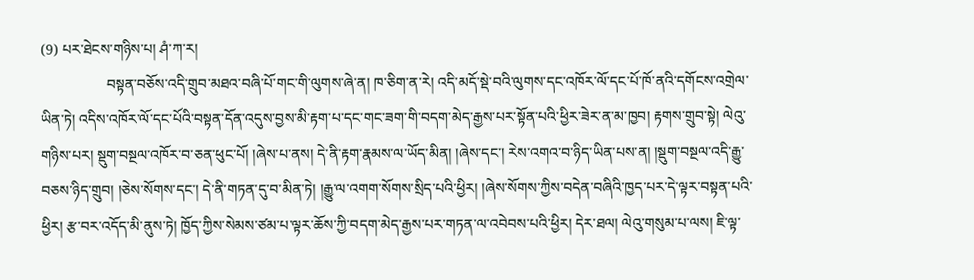(9) པར་ཐེངས་གཉིས་པ། ཤཾ་ཀ་ར།
                  བསྟན་བཅོས་འདི་གྲུབ་མཐའ་བཞི་པོ་གང་གི་ལུགས་ཞེ་ན། ཁ་ཅིག་ན་རེ། འདི་མདོ་སྡེ་བའི་ལུགས་དང་འཁོར་ལོ་དང་པོ་ཁོ་ནའི་དགོངས་འགྲེལ་ཡིན་ཏེ། འདིས་འཁོར་ལོ་དང་པོའི་བསྟན་དོན་འདུས་བྱས་མི་རྟག་པ་དང་གང་ཟག་གི་བདག་མེད་རྒྱས་པར་སྟོན་པའི་ཕྱིར་ཟེར་ན་མ་ཁྱབ། རྟགས་གྲུབ་སྟེ། ལེའུ་གཉིས་པར། སྡུག་བསྔལ་འཁོར་བ་ཅན་ཕུང་པོ། །ཞེས་པ་ནས། དེ་ནི་རྟག་རྣམས་ལ་ཡོད་མིན། །ཞེས་དང་། རེས་འགའ་བ་ཉིད་ཡིན་པས་ན། །སྡུག་བསྔལ་འདི་རྒྱུ་བཅས་ཉིད་གྲུབ། །ཅེས་སོགས་དང་། དེ་ནི་གཏན་དུ་བ་མིན་ཏེ། །རྒྱུ་ལ་འགག་སོགས་སྲིད་པའི་ཕྱིར། །ཞེས་སོགས་ཀྱིས་བདེན་བཞིའི་ཁྱད་པར་དེ་ལྟར་བསྟན་པའི་ཕྱིར། རྩ་བར་འདོད་མི་ནུས་ཏེ། ཁྱོད་ཀྱིས་སེམས་ཙམ་པ་ལྟར་ཆོས་ཀྱི་བདག་མེད་རྒྱས་པར་གཏན་ལ་འབེབས་པའི་ཕྱིར། དེར་ཐལ། ལེའུ་གསུམ་པ་ལས། ཇི་ལྟ་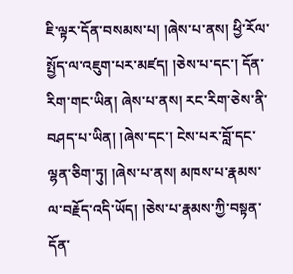ཇི་ལྟར་དོན་བསམས་པ། །ཞེས་པ་ནས། ཕྱི་རོལ་སྤྱོད་ལ་འཇུག་པར་མཛད། །ཅེས་པ་དང་། དོན་རིག་གང་ཡིན། ཞེས་པ་ནས། རང་རིག་ཅེས་ནི་བཤད་པ་ཡིན། །ཞེས་དང་། ངེས་པར་བློ་དང་ལྷན་ཅིག་ཏུ། །ཞེས་པ་ནས། མཁས་པ་རྣམས་ལ་བརྗོད་འདི་ཡོད། །ཅེས་པ་རྣམས་ཀྱི་བསྟན་དོན་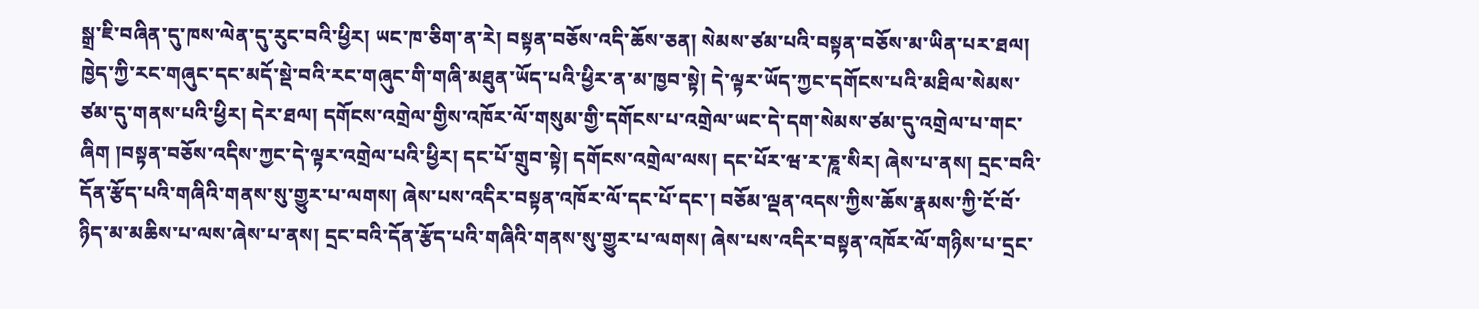སྒྲ་ཇི་བཞིན་དུ་ཁས་ལེན་དུ་རུང་བའི་ཕྱིར། ཡང་ཁ་ཅིག་ན་རེ། བསྟན་བཅོས་འདི་ཆོས་ཅན། སེམས་ཙམ་པའི་བསྟན་བཅོས་མ་ཡིན་པར་ཐལ། ཁྱེད་ཀྱི་རང་གཞུང་དང་མདོ་སྡེ་བའི་རང་གཞུང་གི་གཞི་མཐུན་ཡོད་པའི་ཕྱིར་ན་མ་ཁྱབ་སྟེ། དེ་ལྟར་ཡོད་ཀྱང་དགོངས་པའི་མཐིལ་སེམས་ཙམ་དུ་གནས་པའི་ཕྱིར། དེར་ཐལ། དགོངས་འགྲེལ་གྱིས་འཁོར་ལོ་གསུམ་གྱི་དགོངས་པ་འགྲེལ་ཡང་དེ་དག་སེམས་ཙམ་དུ་འགྲེལ་པ་གང་ཞིག །བསྟན་བཅོས་འདིས་ཀྱང་དེ་ལྟར་འགྲེལ་པའི་ཕྱིར། དང་པོ་གྲུབ་སྟེ། དགོངས་འགྲེལ་ལས། དང་པོར་ཝ་ར་ཎཱ་སིར། ཞེས་པ་ནས། དྲང་བའི་དོན་རྩོད་པའི་གཞིའི་གནས་སུ་གྱུར་པ་ལགས། ཞེས་པས་འདིར་བསྟན་འཁོར་ལོ་དང་པོ་དང་། བཅོམ་ལྡན་འདས་ཀྱིས་ཆོས་རྣམས་ཀྱི་ངོ་བོ་ཉིད་མ་མཆིས་པ་ལས་ཞེས་པ་ནས། དྲང་བའི་དོན་རྩོད་པའི་གཞིའི་གནས་སུ་གྱུར་པ་ལགས། ཞེས་པས་འདིར་བསྟན་འཁོར་ལོ་གཉིས་པ་དྲང་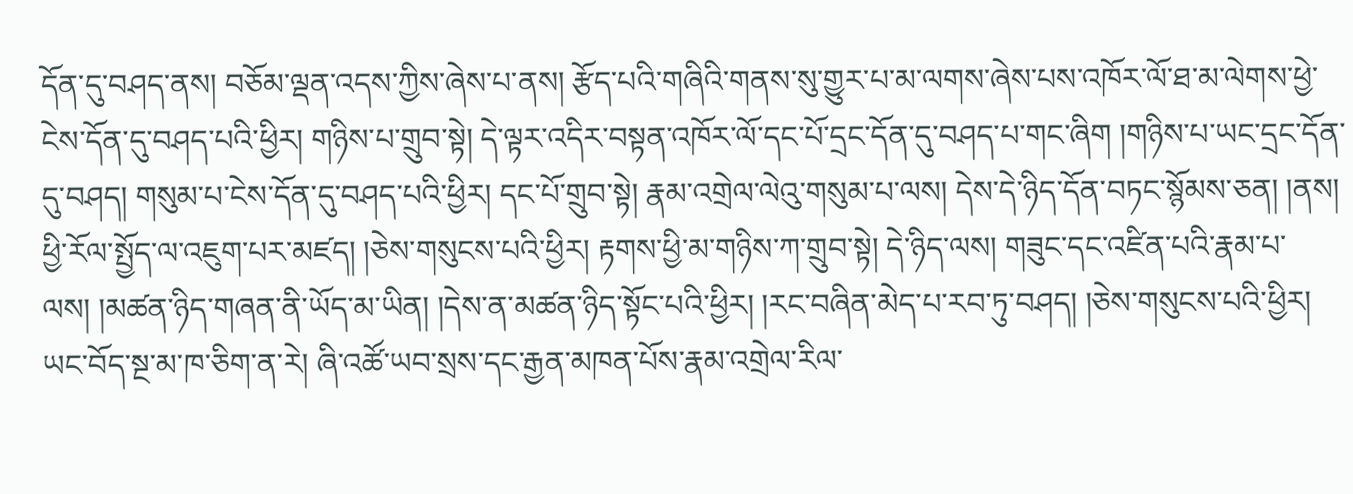དོན་དུ་བཤད་ནས། བཅོམ་ལྡན་འདས་ཀྱིས་ཞེས་པ་ནས། རྩོད་པའི་གཞིའི་གནས་སུ་གྱུར་པ་མ་ལགས་ཞེས་པས་འཁོར་ལོ་ཐ་མ་ལེགས་ཕྱེ་ངེས་དོན་དུ་བཤད་པའི་ཕྱིར། གཉིས་པ་གྲུབ་སྟེ། དེ་ལྟར་འདིར་བསྟན་འཁོར་ལོ་དང་པོ་དྲང་དོན་དུ་བཤད་པ་གང་ཞིག །གཉིས་པ་ཡང་དྲང་དོན་དུ་བཤད། གསུམ་པ་ངེས་དོན་དུ་བཤད་པའི་ཕྱིར། དང་པོ་གྲུབ་སྟེ། རྣམ་འགྲེལ་ལེའུ་གསུམ་པ་ལས། དེས་དེ་ཉིད་དོན་བཏང་སྙོམས་ཅན། །ནས། ཕྱི་རོལ་སྤྱོད་ལ་འཇུག་པར་མཛད། །ཅེས་གསུངས་པའི་ཕྱིར། རྟགས་ཕྱི་མ་གཉིས་ཀ་གྲུབ་སྟེ། དེ་ཉིད་ལས། གཟུང་དང་འཛིན་པའི་རྣམ་པ་ལས། །མཚན་ཉིད་གཞན་ནི་ཡོད་མ་ཡིན། །དེས་ན་མཚན་ཉིད་སྟོང་པའི་ཕྱིར། །རང་བཞིན་མེད་པ་རབ་ཏུ་བཤད། །ཅེས་གསུངས་པའི་ཕྱིར། ཡང་བོད་སྔ་མ་ཁ་ཅིག་ན་རེ། ཞི་འཚོ་ཡབ་སྲས་དང་རྒྱན་མཁན་པོས་རྣམ་འགྲེལ་རིལ་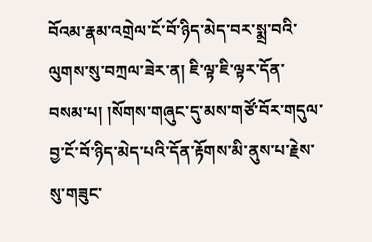བོའམ་རྣམ་འགྲེལ་ངོ་བོ་ཉིད་མེད་བར་སྨྲ་བའི་ལུགས་སུ་བཀྲལ་ཟེར་ན། ཇི་ལྟ་ཇི་ལྟར་དོན་བསམ་པ། །སོགས་གཞུང་དུ་མས་གཙོ་བོར་གདུལ་བྱ་ངོ་བོ་ཉིད་མེད་པའི་དོན་རྟོགས་མི་ནུས་པ་རྗེས་སུ་གཟུང་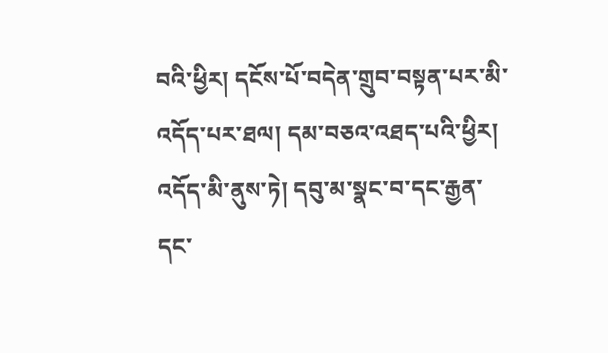བའི་ཕྱིར། དངོས་པོ་བདེན་གྲུབ་བསྟན་པར་མི་འདོད་པར་ཐལ། དམ་བཅའ་འཐད་པའི་ཕྱིར། འདོད་མི་ནུས་ཏེ། དབུ་མ་སྣང་བ་དང་རྒྱན་དང་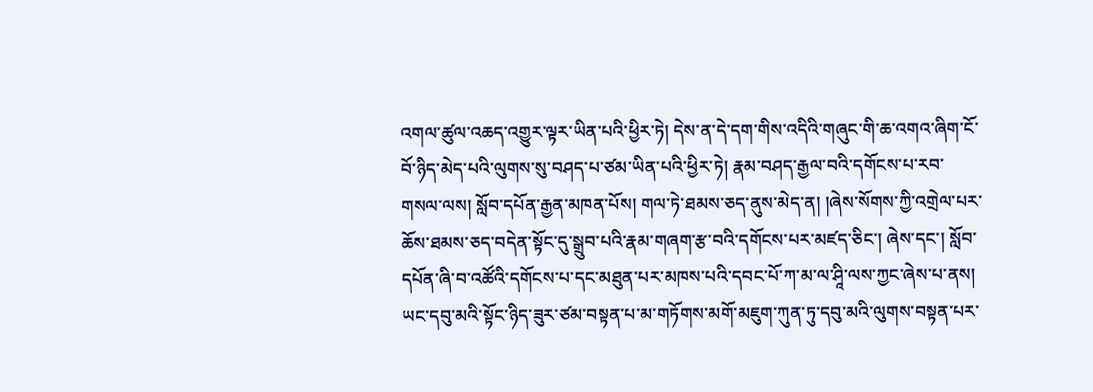འགལ་ཚུལ་འཆད་འགྱུར་ལྟར་ཡིན་པའི་ཕྱིར་ཏེ། དེས་ན་དེ་དག་གིས་འདིའི་གཞུང་གི་ཆ་འགའ་ཞིག་ངོ་བོ་ཉིད་མེད་པའི་ལུགས་སུ་བཤད་པ་ཙམ་ཡིན་པའི་ཕྱིར་ཏེ། རྣམ་བཤད་རྒྱལ་བའི་དགོངས་པ་རབ་གསལ་ལས། སློབ་དཔོན་རྒྱན་མཁན་པོས། གལ་ཏེ་ཐམས་ཅད་ནུས་མེད་ན། །ཞེས་སོགས་ཀྱི་འགྲེལ་པར་ཆོས་ཐམས་ཅད་བདེན་སྟོང་དུ་སྒྲུབ་པའི་རྣམ་གཞག་རྩ་བའི་དགོངས་པར་མཛད་ཅིང་། ཞེས་དང་། སློབ་དཔོན་ཞི་བ་འཚོའི་དགོངས་པ་དང་མཐུན་པར་མཁས་པའི་དབང་པོ་ཀ་མ་ལ་ཤཱི་ལས་ཀྱང་ཞེས་པ་ནས། ཡང་དབུ་མའི་སྟོང་ཉིད་ཟུར་ཙམ་བསྟན་པ་མ་གཏོགས་མགོ་མཇུག་ཀུན་ཏུ་དབུ་མའི་ལུགས་བསྟན་པར་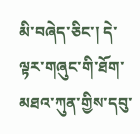མི་བཞེད་ཅིང་། དེ་ལྟར་གཞུང་གི་ཐོག་མཐའ་ཀུན་གྱིས་དབུ་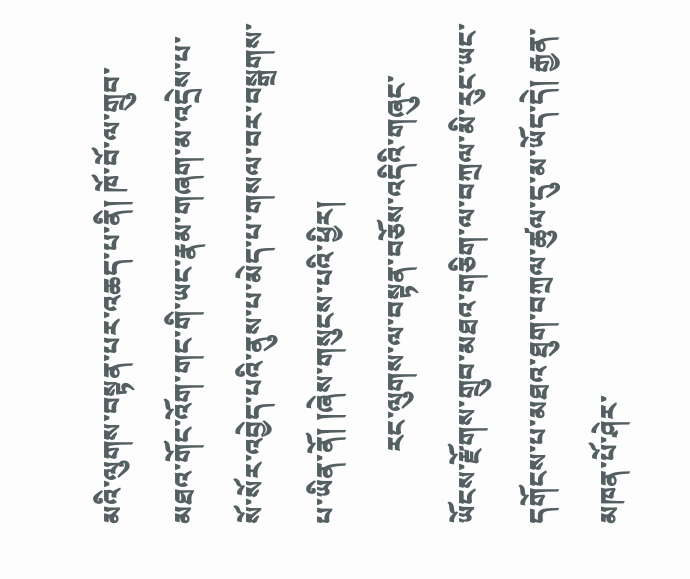མའི་ལུགས་བསྟན་པར་འཆད་པ་ནི། ཁོ་བོ་ལ་གྲུབ་མཐའ་གོང་འོག་གང་གི་ཡང་རྣམ་གཞག་མ་འདྲེས་པ་སོ་སོར་འབྱེད་པའི་ནུས་པ་མེད་པ་གསལ་བར་བསྒྲགས་པ་ཡིན་ནོ། །ཞེས་གསུངས་པའི་ཕྱིར།
           རང་ལུགས་ལ་བསྟན་བཅོས་འདིའི་གཞུང་ཡོངས་རྫོགས་གྲུབ་མཐའ་གཅིག་ལ་བཀྲལ་མི་རུང་ཡང་དགོངས་པ་མཐའ་ཐུག་བཀྲལ་ཚུལ་དུ་མ་ཡོད་དེ། རྒྱན་མཁན་པོ་ཤེར་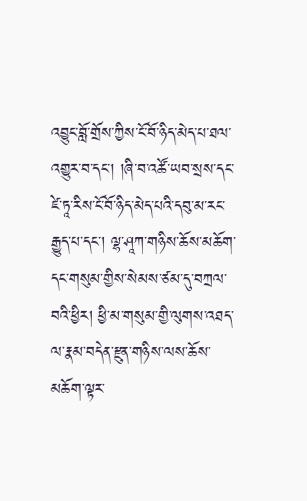འབྱུང་བློ་གྲོས་ཀྱིས་ངོ་བོ་ཉིད་མེད་པ་ཐལ་འགྱུར་བ་དང་། །ཞི་བ་འཚོ་ཡབ་སྲས་དང་ཛེ་ཏཱ་རིས་ངོ་བོ་ཉིད་མེད་པའི་དབུ་མ་རང་རྒྱུད་པ་དང་། ལྷ་ཤཱཀ་གཉིས་ཆོས་མཆོག་དང་གསུམ་གྱིས་སེམས་ཙམ་དུ་བཀྲལ་བའི་ཕྱིར། ཕྱི་མ་གསུམ་གྱི་ལུགས་འཐད་ལ་རྣམ་བདེན་རྫུན་གཉིས་ལས་ཆོས་མཆོག་ལྟར་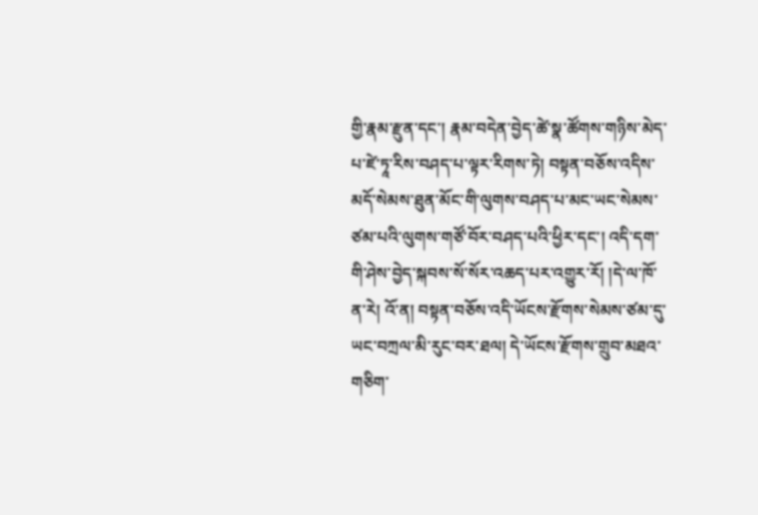གྱི་རྣམ་རྫུན་དང་། རྣམ་བདེན་བྱེད་ཚེ་སྣ་ཚོགས་གཉིས་མེད་པ་ཛེ་ཏཱ་རིས་བཤད་པ་ལྟར་རིགས་ཏེ། བསྟན་བཅོས་འདིས་མདོ་སེམས་ཐུན་མོང་གི་ལུགས་བཤད་པ་མང་ཡང་སེམས་ཙམ་པའི་ལུགས་གཙོ་བོར་བཤད་པའི་ཕྱིར་དང་། འདི་དག་གི་ཤེས་བྱེད་སྐབས་སོ་སོར་འཆད་པར་འགྱུར་རོ། །དེ་ལ་ཁོ་ན་རེ། འོ་ན། བསྟན་བཅོས་འདི་ཡོངས་རྫོགས་སེམས་ཙམ་དུ་ཡང་བཀྲལ་མི་རུང་བར་ཐལ། དེ་ཡོངས་རྫོགས་གྲུབ་མཐའ་གཅིག་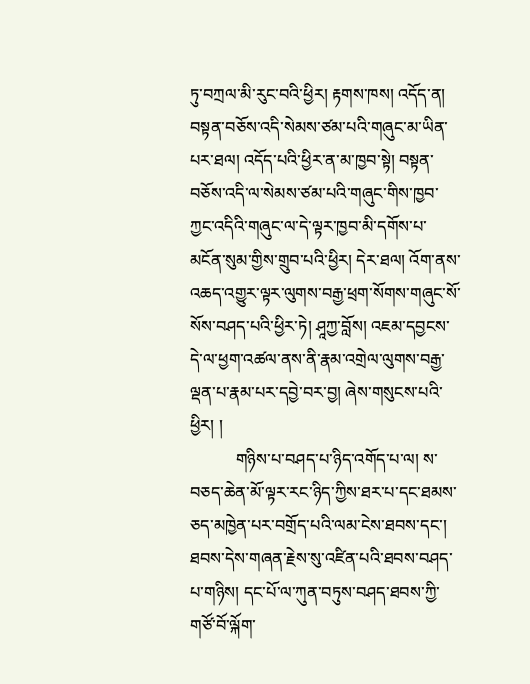ཏུ་བཀྲལ་མི་རུང་བའི་ཕྱིར། རྟགས་ཁས། འདོད་ན། བསྟན་བཅོས་འདི་སེམས་ཙམ་པའི་གཞུང་མ་ཡིན་པར་ཐལ། འདོད་པའི་ཕྱིར་ན་མ་ཁྱབ་སྟེ། བསྟན་བཅོས་འདི་ལ་སེམས་ཙམ་པའི་གཞུང་གིས་ཁྱབ་ཀྱང་འདིའི་གཞུང་ལ་དེ་ལྟར་ཁྱབ་མི་དགོས་པ་མངོན་སུམ་གྱིས་གྲུབ་པའི་ཕྱིར། དེར་ཐལ། འོག་ནས་འཆད་འགྱུར་ལྟར་ལུགས་བརྒྱ་ཕྲག་སོགས་གཞུང་སོ་སོས་བཤད་པའི་ཕྱིར་ཏེ། ཤཱཀྱ་བློས། འཇམ་དབྱངས་དེ་ལ་ཕྱག་འཚལ་ནས་ནི་རྣམ་འགྲེལ་ལུགས་བརྒྱ་ལྡན་པ་རྣམ་པར་དབྱེ་བར་བྱ། ཞེས་གསུངས་པའི་ཕྱིར། །
           གཉིས་པ་བཤད་པ་ཉིད་འགོད་པ་ལ། ས་བཅད་ཆེན་མོ་ལྟར་རང་ཉིད་ཀྱིས་ཐར་པ་དང་ཐམས་ཅད་མཁྱེན་པར་བགྲོད་པའི་ལམ་ངེས་ཐབས་དང་། ཐབས་དེས་གཞན་རྗེས་སུ་འཛིན་པའི་ཐབས་བཤད་པ་གཉིས། དང་པོ་ལ་ཀུན་བཏུས་བཤད་ཐབས་ཀྱི་གཙོ་བོ་ལྐོག་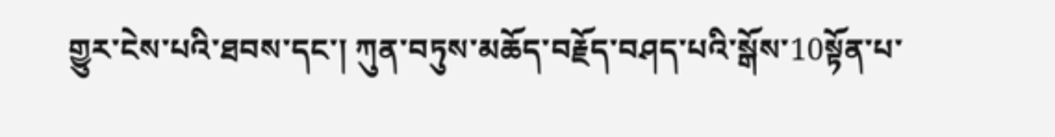གྱུར་ངེས་པའི་ཐབས་དང་། ཀུན་བཏུས་མཆོད་བརྗོད་བཤད་པའི་སྒོས་10སྟོན་པ་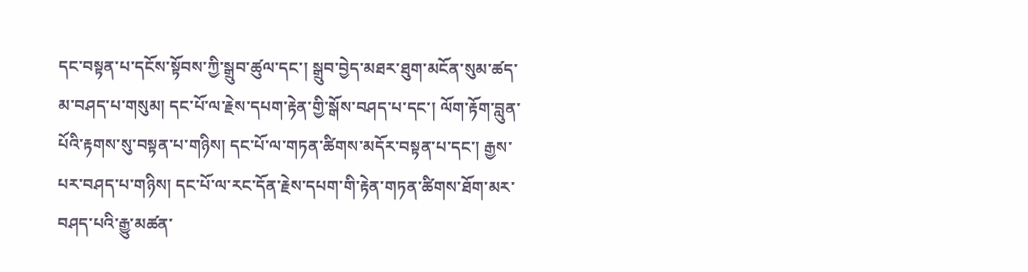དང་བསྟན་པ་དངོས་སྟོབས་ཀྱི་སྒྲུབ་ཚུལ་དང་། སྒྲུབ་བྱེད་མཐར་ཐུག་མངོན་སུམ་ཚད་མ་བཤད་པ་གསུམ། དང་པོ་ལ་རྗེས་དཔག་རྟེན་གྱི་སྒོས་བཤད་པ་དང་། ལོག་རྟོག་བླུན་པོའི་རྟགས་སུ་བསྟན་པ་གཉིས། དང་པོ་ལ་གཏན་ཚིགས་མདོར་བསྟན་པ་དང་། རྒྱས་པར་བཤད་པ་གཉིས། དང་པོ་ལ་རང་དོན་རྗེས་དཔག་གི་རྟེན་གཏན་ཚིགས་ཐོག་མར་བཤད་པའི་རྒྱུ་མཚན་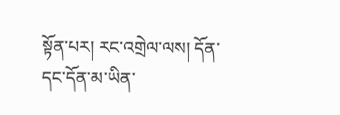སྟོན་པར། རང་འགྲེལ་ལས། དོན་དང་དོན་མ་ཡིན་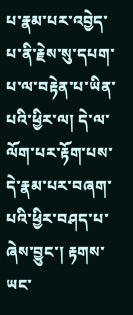པ་རྣམ་པར་འབྱེད་པ་ནི་རྗེས་སུ་དཔག་པ་ལ་བརྟེན་པ་ཡིན་པའི་ཕྱིར་ལ། དེ་ལ་ལོག་པར་རྟོག་པས་དེ་རྣམ་པར་བཞག་པའི་ཕྱིར་བཤད་པ་ཞེས་བྱུང་། རྟགས་ཡང་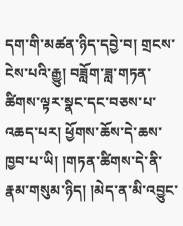དག་གི་མཚན་ཉིད་དབྱེ་བ། གྲངས་ངེས་པའི་རྒྱུ། བཟློག་ཟླ་གཏན་ཚིགས་ལྟར་སྣང་དང་བཅས་པ་འཆད་པར། ཕྱོགས་ཆོས་དེ་ཆས་ཁྱབ་པ་ཡི། །གཏན་ཚིགས་དེ་ནི་རྣམ་གསུམ་ཉིད། །མེད་ན་མི་འབྱུང་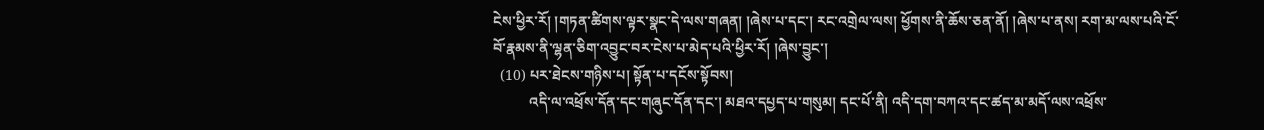ངེས་ཕྱིར་རོ། །གཏན་ཚིགས་ལྟར་སྣང་དེ་ལས་གཞན། །ཞེས་པ་དང་། རང་འགྲེལ་ལས། ཕྱོགས་ནི་ཆོས་ཅན་ནོ། །ཞེས་པ་ནས། རག་མ་ལས་པའི་ངོ་བོ་རྣམས་ནི་ལྷན་ཅིག་འབྱུང་བར་ངེས་པ་མེད་པའི་ཕྱིར་རོ། །ཞེས་བྱུང་།
  (10) པར་ཐེངས་གཉིས་པ། སྟོན་པ་དངོས་སྟོབས།
          འདི་ལ་འཕྲོས་དོན་དང་གཞུང་དོན་དང་། མཐའ་དཔྱད་པ་གསུམ། དང་པོ་ནི། འདི་དག་བཀའ་དང་ཚད་མ་མདོ་ལས་འཕྲོས་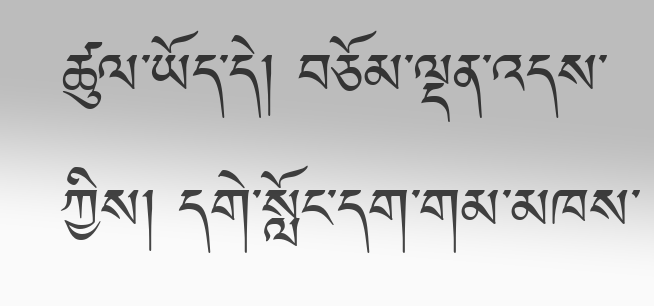ཚུལ་ཡོད་དེ། བཅོམ་ལྡན་འདས་ཀྱིས། དགེ་སློང་དག་གམ་མཁས་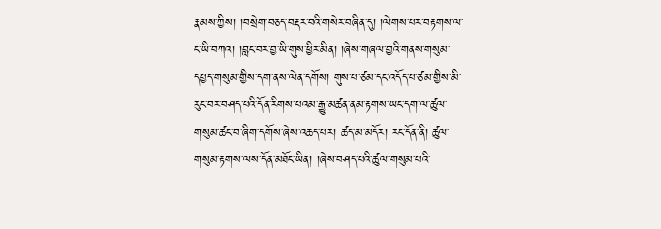རྣམས་ཀྱིས། །བསྲེག་བཅད་བརྡར་བའི་གསེར་བཞིན་དུ། །ལེགས་པར་བརྟགས་ལ་ང་ཡི་བཀའ། །བླང་བར་བྱ་ཡི་གུས་ཕྱིར་མིན། །ཞེས་གཞལ་བྱའི་གནས་གསུམ་དཔྱད་གསུམ་གྱིས་དག་ནས་ལེན་དགོས། གུས་པ་ཙམ་དང་འདོད་པ་ཙམ་གྱིས་མི་རུང་བར་བཤད་པའི་དོན་རིགས་པའམ་རྒྱུ་མཚན་ནམ་རྟགས་ཡང་དག་ལ་ཚུལ་གསུམ་ཚང་བ་ཞིག་དགོས་ཞེས་འཆད་པར། ཚད་མ་མདོར། རང་དོན་ནི། ཚུལ་གསུམ་རྟགས་ལས་དོན་མཐོང་ཡིན། །ཞེས་བཤད་པའི་ཚུལ་གསུམ་པའི་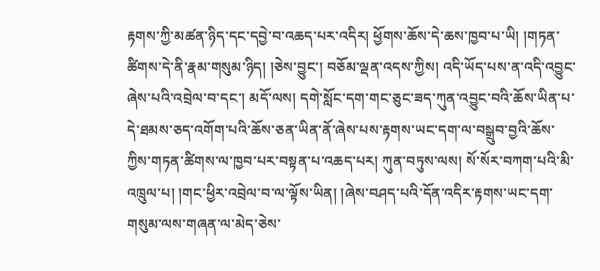རྟགས་ཀྱི་མཚན་ཉིད་དང་དབྱེ་བ་འཆད་པར་འདིར། ཕྱོགས་ཆོས་དེ་ཆས་ཁྱབ་པ་ཡི། །གཏན་ཚིགས་དེ་ནི་རྣམ་གསུམ་ཉིད། །ཅེས་བྱུང་། བཅོམ་ལྡན་འདས་ཀྱིས། འདི་ཡོད་པས་ན་འདི་འབྱུང་ཞེས་པའི་འབྲེལ་བ་དང་། མདོ་ལས། དགེ་སློང་དག་གང་ཅུང་ཟད་ཀུན་འབྱུང་བའི་ཆོས་ཡིན་པ་དེ་ཐམས་ཅད་འགོག་པའི་ཆོས་ཅན་ཡིན་ནོ་ཞེས་པས་རྟགས་ཡང་དག་ལ་བསྒྲུབ་བྱའི་ཆོས་ཀྱིས་གཏན་ཚིགས་ལ་ཁྱབ་པར་བསྟན་པ་འཆད་པར། ཀུན་བཏུས་ལས། སོ་སོར་བཀག་པའི་མི་འཁྲུལ་པ། །གང་ཕྱིར་འབྲེལ་བ་ལ་ལྟོས་ཡིན། །ཞེས་བཤད་པའི་དོན་འདིར་རྟགས་ཡང་དག་གསུམ་ལས་གཞན་ལ་མེད་ཅེས་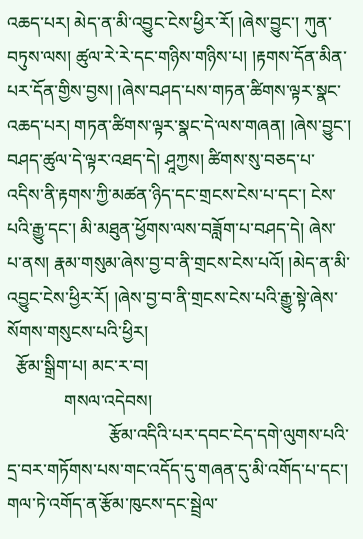འཆད་པར། མེད་ན་མི་འབྱུང་ངེས་ཕྱིར་རོ། །ཞེས་བྱུང་། ཀུན་བཏུས་ལས། ཚུལ་རེ་རེ་དང་གཉིས་གཉིས་པ། །རྟགས་དོན་མིན་པར་དོན་གྱིས་བྱས། །ཞེས་བཤད་པས་གཏན་ཚིགས་ལྟར་སྣང་འཆད་པར། གཏན་ཚིགས་ལྟར་སྣང་དེ་ལས་གཞན། །ཞེས་བྱུང་། བཤད་ཚུལ་དེ་ལྟར་འཐད་དེ། ཤཱཀྱས། ཚིགས་སུ་བཅད་པ་འདིས་ནི་རྟགས་ཀྱི་མཚན་ཉིད་དང་གྲངས་ངེས་པ་དང་། ངེས་པའི་རྒྱུ་དང་། མི་མཐུན་ཕྱོགས་ལས་བཟློག་པ་བཤད་དེ། ཞེས་པ་ནས། རྣམ་གསུམ་ཞེས་བྱ་བ་ནི་གྲངས་ངེས་པའོ། །མེད་ན་མི་འབྱུང་ངེས་ཕྱིར་རོ། །ཞེས་བྱ་བ་ནི་གྲངས་ངེས་པའི་རྒྱུ་སྟེ་ཞེས་སོགས་གསུངས་པའི་ཕྱིར།
  རྩོམ་སྒྲིག་པ། མང་ར་བ།
             གསལ་འདེབས།
                       རྩོམ་འདིའི་པར་དབང་ངེད་དགེ་ལུགས་པའི་དྲ་བར་གཏོགས་པས་གང་འདོད་དུ་གཞན་དུ་མི་འགོད་པ་དང་། གལ་ཏེ་འགོད་ན་རྩོམ་ཁུངས་དང་སྦྲེལ་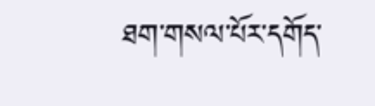ཐག་གསལ་པོར་དགོད་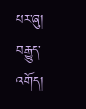པར་ཞུ།
བརྒྱུད་འགོད།